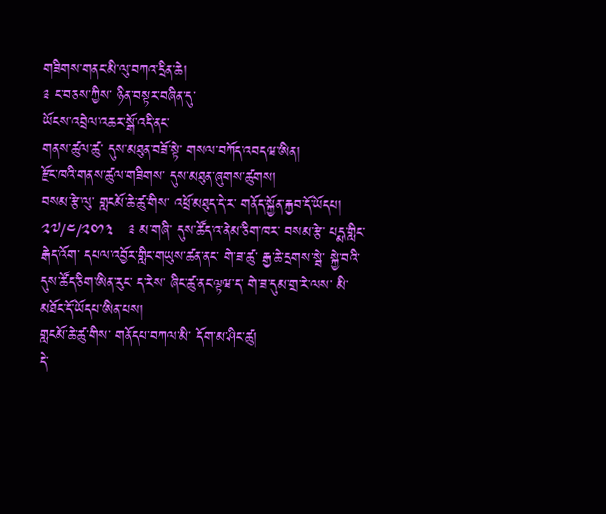གཟིགས་གནང་མི་ལུ་བཀའ་དྲིན་ཆེ།
༉ ང་བཅས་ཀྱིས་ ཉིན་བསྟར་བཞིན་དུ་
ཡོངས་འབྲེལ་འཆར་སྒོ་འདི་ནང་
གནས་ཚུལ་ཚུ་ དུས་མཐུན་བཟོ་སྟེ་ གསལ་བཀོད་འབདཝ་ཨིན།
རྫོང་ཁའི་གནས་ཚུལ་གཟིགས་ དུས་མཐུན་ཞུགས་ཚུགས།
བསམ་རྩེ་ལུ་ གླངམོ་ཆེ་ཚུ་གིས་ འཕྲོ་མཐུད་དེ་ར་ གནོད་སྐྱོན་རྐྱབ་དོ་ཡོདཔ།
༢༧/༤/༢༠༡༣   ༉ མ་གཞི་ དུས་ཚོད་འ་ནེམ་ཅིག་ཁར་ བསམ་རྩེ་ པདྨ་གླིང་རྒེད་འོག་ དཔལ་འབྱོར་གླིང་གཡུས་ཚན་ནང་ གེ་ཟ་ཚུ་ རྒྱ་ཆེ་དྲགས་སྦེ་ སྐྱེ་བའི་དུས་ཚོད་ཅིག་ཨིན་རུང་ ད་རེས་ ཞིང་ཚུ་ནང་ལྟཝ་ད་ གེ་ཟ་དུམ་གྲ་རེ་ལས་ མི་མཐོང་དོ་ཡོདཔ་ཨིན་པས།
གླངམོ་ཆེ་ཚུ་གིས་ གནོདཔ་བཀལ་མི་ དོག་མ་ཤིང་ཚུ།
དེ་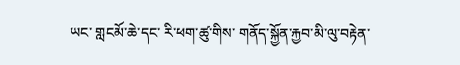ཡང་ གླངམོ་ཆེ་དང་ རི་ཕག་ཚུ་གིས་ གནོད་སྐྱོན་རྐྱབ་མི་ལུ་བརྟེན་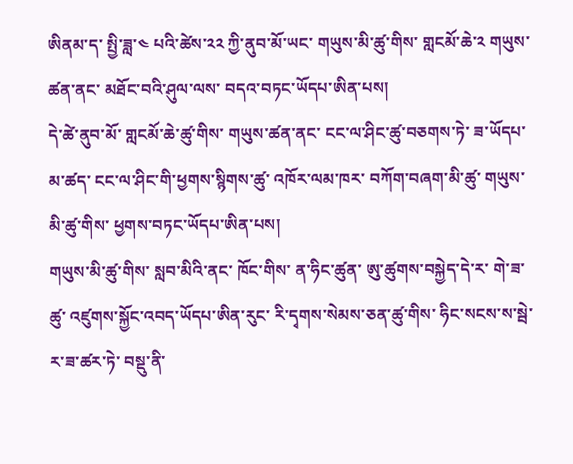ཨིནམ་ད་ སྤྱི་ཟླ་༤ པའི་ཚེས་༢༢ ཀྱི་ནུབ་མོ་ཡང་ གཡུས་མི་ཚུ་གིས་ གླངམོ་ཆེ་༢ གཡུས་ཚན་ནང་ མཐོང་བའི་ཤུལ་ལས་ བདའ་བཏང་ཡོདཔ་ཨིན་པས།
དེ་ཚེ་ནུབ་མོ་ གླངམོ་ཆེ་ཚུ་གིས་ གཡུས་ཚན་ནང་ ངང་ལ་ཤིང་ཚུ་བཅགས་ཏེ་ ཟ་ཡོདཔ་མ་ཚད་ ངང་ལ་ཤིང་གི་ཕྱགས་སྙིགས་ཚུ་ འཁོར་ལམ་ཁར་ བཀོག་བཞག་མི་ཚུ་ གཡུས་མི་ཚུ་གིས་ ཕྱགས་བཏང་ཡོདཔ་ཨིན་པས།
གཡུས་མི་ཚུ་གིས་ སླབ་མིའི་ནང་ ཁོང་གིས་ ན་ཧིང་ཚུན་ ཨུ་ཚུགས་བསྐྱེད་དེ་ར་ གེ་ཟ་ཚུ་ འཛུགས་སྐྱོང་འབད་ཡོདཔ་ཨིན་རུང་ རི་དྭགས་སེམས་ཅན་ཚུ་གིས་ ཧིང་སངས་ས་སྦེ་ར་ཟ་ཚར་ཏེ་ བསྡུ་ནི་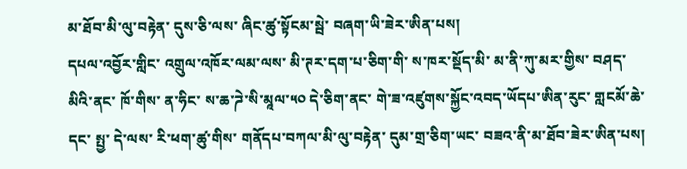མ་ཐོབ་མི་ལུ་བརྟེན་ དུས་ཅི་ལས་ ཞིང་ཚུ་སྟོངམ་སྦེ་ བཞག་ཡི་ཟེར་ཨིན་པས།
དཔལ་འབྱོར་གླིང་ འགྲུལ་འཁོར་ལམ་ལས་ མི་ཊར་དག་པ་ཅིག་གི་ ས་ཁར་སྡོད་མི་ མ་ནི་ཀུ་མར་གྱིས་ བཤད་མིའི་ནང་ ཁོ་གིས་ ན་ཧིང་ ས་ཆ་ཌེ་སི་མཱལ་༥༠ དེ་ཅིག་ནང་ གེ་ཟ་འཛུགས་སྐྱོང་འབད་ཡོདཔ་ཨིན་རུང་ གླངམོ་ཆེ་དང་ སྤྱ་ དེ་ལས་ རི་ཕག་ཚུ་གིས་ གནོདཔ་བཀལ་མི་ལུ་བརྟེན་ དུམ་གྲ་ཅིག་ཡང་ བཟའ་ནི་མ་ཐོབ་ཟེར་ཨིན་པས།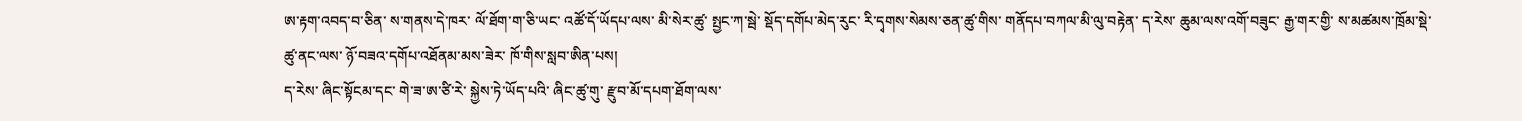ཨ་རྟག་འབད་བ་ཅིན་ ས་གནས་དེ་ཁར་ ལོ་ཐོག་ག་ཅི་ཡང་ འཚོ་དོ་ཡོདཔ་ལས་ མི་སེར་ཚུ་ སྤྱང་ཀ་སྦེ་ སྡོད་དགོཔ་མེད་རུང་ རི་དྭགས་སེམས་ཅན་ཚུ་གིས་ གནོདཔ་བཀལ་མི་ལུ་བརྟེན་ ད་རེས་ ཆུམ་ལས་འགོ་བཟུང་ རྒྱ་གར་གྱི་ ས་མཚམས་ཁྲོམ་སྡེ་ཚུ་ནང་ལས་ ཉོ་བཟའ་དགོཔ་འཐོནམ་མས་ཟེར་ ཁོ་གིས་སླབ་ཨིན་པས།
ད་རེས་ ཞིང་སྟོངམ་དང་ གེ་ཟ་ཨ་ཙི་རེ་ སྐྱེས་ཏེ་ཡོད་པའི་ ཞིང་ཚུ་གུ་ རྫུབ་མོ་དཔག་ཐོག་ལས་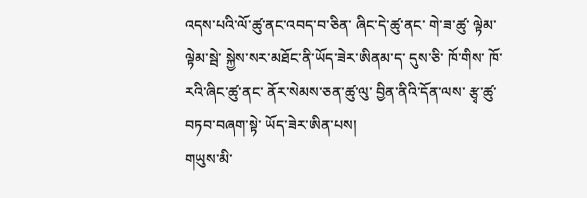འདས་པའི་ལོ་ཚུ་ནང་འབད་བ་ཅིན་ ཞིང་དེ་ཚུ་ནང་ གེ་ཟ་ཚུ་ ལྟེམ་ལྟེམ་སྦེ་ སྐྱེས་སར་མཐོང་ནི་ཡོད་ཟེར་ཨིནམ་ད་ དུས་ཅི་ ཁོ་གིས་ ཁོ་རའི་ཞིང་ཚུ་ནང་ ནོར་སེམས་ཅན་ཚུ་ལུ་ བྱིན་ནིའི་དོན་ལས་ རྩྭ་ཚུ་བཏབ་བཞག་སྟེ་ ཡོད་ཟེར་ཨིན་པས།
གཡུས་མི་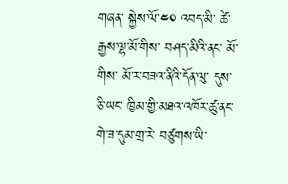གཞན་ སྐྱེས་ལོ་༤༠ འབད་མི་ ཚེ་རྒྱས་ལྷ་མོ་གིས་ བཤད་མིའི་ནང་ མོ་གིས་ མོ་ར་བཟའ་ནིའི་དོན་ལུ་ དུས་ཅི་ཡང་ ཁྱིམ་གྱི་མཐའ་འཁོར་ཚུ་ནང་ གེ་ཟ་དུམ་གྲ་རེ་ བཙུགས་ཡི་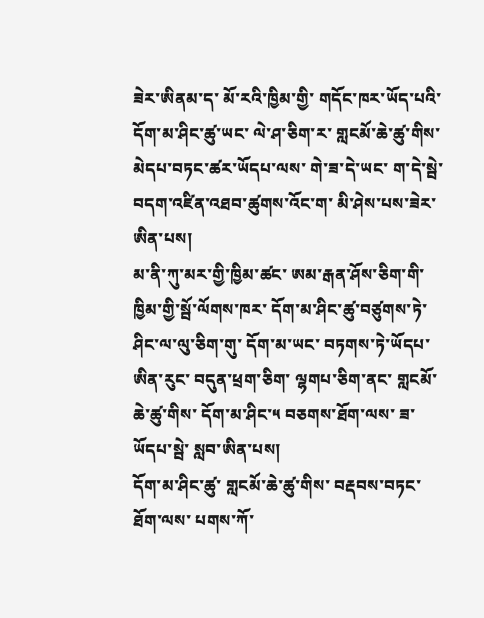ཟེར་ཨིནམ་ད་ མོ་རའི་ཁྱིམ་གྱི་ གདོང་ཁར་ཡོད་པའི་ དོག་མ་ཤིང་ཚུ་ཡང་ ལེ་ཤ་ཅིག་ར་ གླངམོ་ཆེ་ཚུ་གིས་ མེདཔ་བཏང་ཚར་ཡོདཔ་ལས་ གེ་ཟ་དེ་ཡང་ ག་དེ་སྦེ་ བདག་འཛིན་འཐབ་ཚུགས་འོང་ག་ མི་ཤེས་པས་ཟེར་ཨིན་པས།
མ་ནི་ཀུ་མར་གྱི་ཁྱིམ་ཚང་ ཨམ་རྒན་ཤོས་ཅིག་གི་ ཁྱིམ་གྱི་སྦོ་ལོགས་ཁར་ དོག་མ་ཤིང་ཚུ་བཙུགས་ཏེ་ ཤིང་ལ་ལུ་ཅིག་གུ་ དོག་མ་ཡང་ བཏགས་ཏེ་ཡོདཔ་ཨིན་རུང་ བདུན་ཕྲག་ཅིག་ ལྷགཔ་ཅིག་ནང་ གླངམོ་ཆེ་ཚུ་གིས་ དོག་མ་ཤིང་༥ བཅགས་ཐོག་ལས་ ཟ་ཡོདཔ་སྦེ་ སླབ་ཨིན་པས།
དོག་མ་ཤིང་ཚུ་ གླངམོ་ཆེ་ཚུ་གིས་ བརྡབས་བཏང་ཐོག་ལས་ པགས་ཀོ་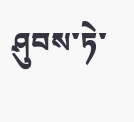ཤུབས་ཏེ་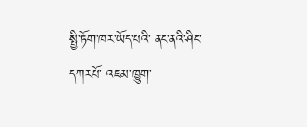སྤྱི་ཏོག་ཁར་ཡོད་པའི་ ནང་ནའི་ཤིང་དཀརཔོ་ འཇམ་ཁྱུག་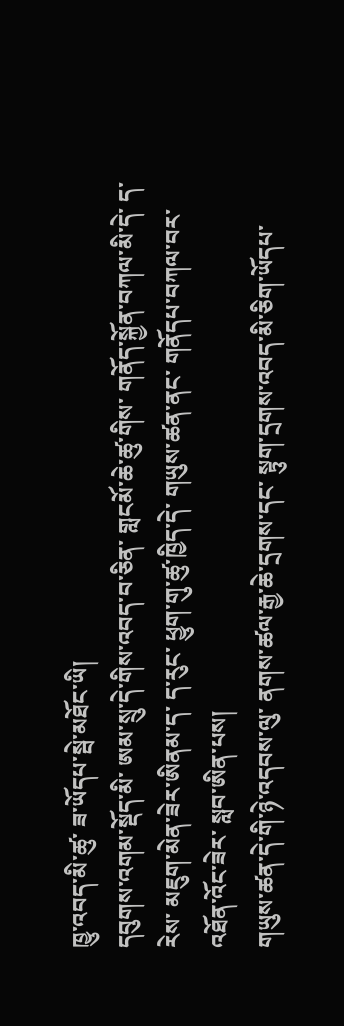ཁྱུ་འབད་མི་ཚུ་ ཟ་ཡོདཔ་སྦེ་མཐོང་ཡི།
དབུགས་འགམ་སྡོད་མི་ ཨམ་སྲུ་དེ་གིས་འབད་བ་ཅིན་ གླངམོ་ཆེ་ཚུ་གིས་ གནོད་སྐྱོན་བཀལ་མི་དེ་ ད་རེས་ མཇུག་མེན་ཟེར་ཨིནམ་ད་ ད་རུང་ ཕྱུག་གུ་ཚུ་ཁྱིད་དེ་ གཡུས་ཚན་ནང་ གནོདཔ་བཀལ་བར་ འཐོན་འོང་ཟེར་ སླབ་ཨིན་པས།
གཡུས་ཚན་དེ་གི་ཉེ་འདབས་ལུ་ ནགས་ཚལ་རྒྱ་ཆེ་དྲགས་དང་ སྟུག་དྲགས་འབད་མི་ཅིག་ཡོདཔ་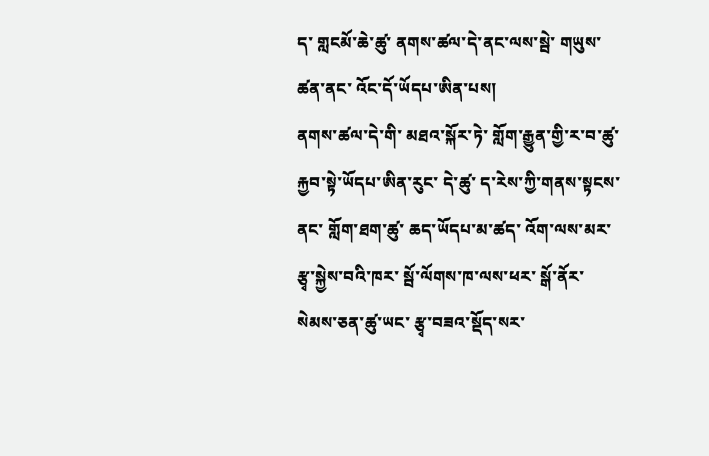ད་ གླངམོ་ཆེ་ཚུ་ ནགས་ཚལ་དེ་ནང་ལས་སྦེ་ གཡུས་ཚན་ནང་ འོང་དོ་ཡོདཔ་ཨིན་པས།
ནགས་ཚལ་དེ་གི་ མཐའ་སྐོར་ཏེ་ གློག་རྒྱུན་གྱི་ར་བ་ཚུ་ རྐྱབ་སྟེ་ཡོདཔ་ཨིན་རུང་ དེ་ཚུ་ ད་རེས་ཀྱི་གནས་སྟངས་ནང་ གློག་ཐག་ཚུ་ ཆད་ཡོདཔ་མ་ཚད་ འོག་ལས་མར་ རྩྭ་སྐྱེས་བའི་ཁར་ སྦོ་ལོགས་ཁ་ལས་ཕར་ སྒོ་ནོར་སེམས་ཅན་ཚུ་ཡང་ རྩྭ་བཟའ་སྡོད་སར་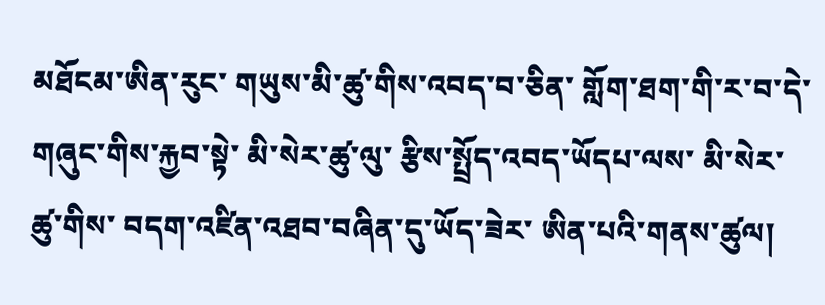མཐོངམ་ཨིན་རུང་ གཡུས་མི་ཚུ་གིས་འབད་བ་ཅིན་ གློག་ཐག་གི་ར་བ་དེ་ གཞུང་གིས་རྐྱབ་སྟེ་ མི་སེར་ཚུ་ལུ་ རྩིས་སྤྲོད་འབད་ཡོདཔ་ལས་ མི་སེར་ཚུ་གིས་ བདག་འཛིན་འཐབ་བཞིན་དུ་ཡོད་ཟེར་ ཨིན་པའི་གནས་ཚུལ།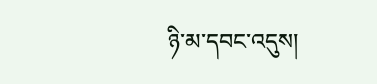ཉི་མ་དབང་འདུས།